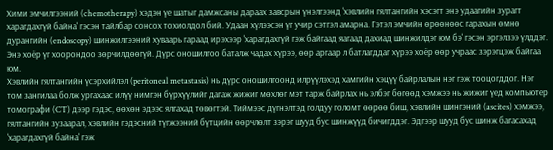Хими эмчилгээний (chemotherapy) хэдэн үе шатыг дамжсаны дараах завсрын үнэлгээнд 'хэвлийн гялтангийн хэсэгт энэ удаагийн зурагт харагдахгүй байна' гэсэн тайлбар сонсох тохиолдол бий. Удаан хүлээсэн үг учир сэтгэл амарна. Гэтэл эмчийн өрөөнөөс гарахын өмнө дурангийн (endoscopy) шинжилгээний хуваарь гараад ирэхээр 'харагдахгүй гэж байгаад яагаад дахиад шинжилдэг юм бэ' гэсэн эргэлзээ үлддэг. Энэ хоёр үг хоорондоо зөрчилдөөгүй. Дүрс оношилгоо баталж чадах хүрээ, өөр аргаар л батлагддаг хүрээ хоёр өөр учраас зэрэгцэж байгаа юм.
Хэвлийн гялтангийн үсэрхийлэл (peritoneal metastasis) нь дүрс оношилгоонд илрүүлэхэд хамгийн хэцүү байрлалын нэг гэж тооцогддог. Нэг том зангилаа болж ургахаас илүү нимгэн бүрхүүлийг дагаж жижиг мөхлөг мэт тарж байрлах нь элбэг бөгөөд хэмжээ нь жижиг үед компьютер томографи (CT) дээр гэдэс, өөхөн эдээс ялгахад төвөгтэй. Тиймээс дүгнэлтэд голдуу голомт өөрөө биш, хэвлийн шингэний (ascites) хэмжээ, гялтангийн зузаарал, хэвлийн гэдэсний түгжээний бүтцийн өөрчлөлт зэрэг шууд бус шинжүүд бичигддэг. Эдгээр шууд бус шинж багасахад 'харагдахгүй байна' гэж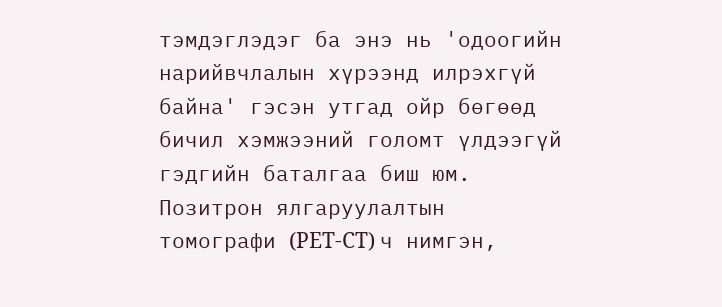тэмдэглэдэг ба энэ нь 'одоогийн нарийвчлалын хүрээнд илрэхгүй байна' гэсэн утгад ойр бөгөөд бичил хэмжээний голомт үлдээгүй гэдгийн баталгаа биш юм. Позитрон ялгаруулалтын томографи (PET-CT) ч нимгэн,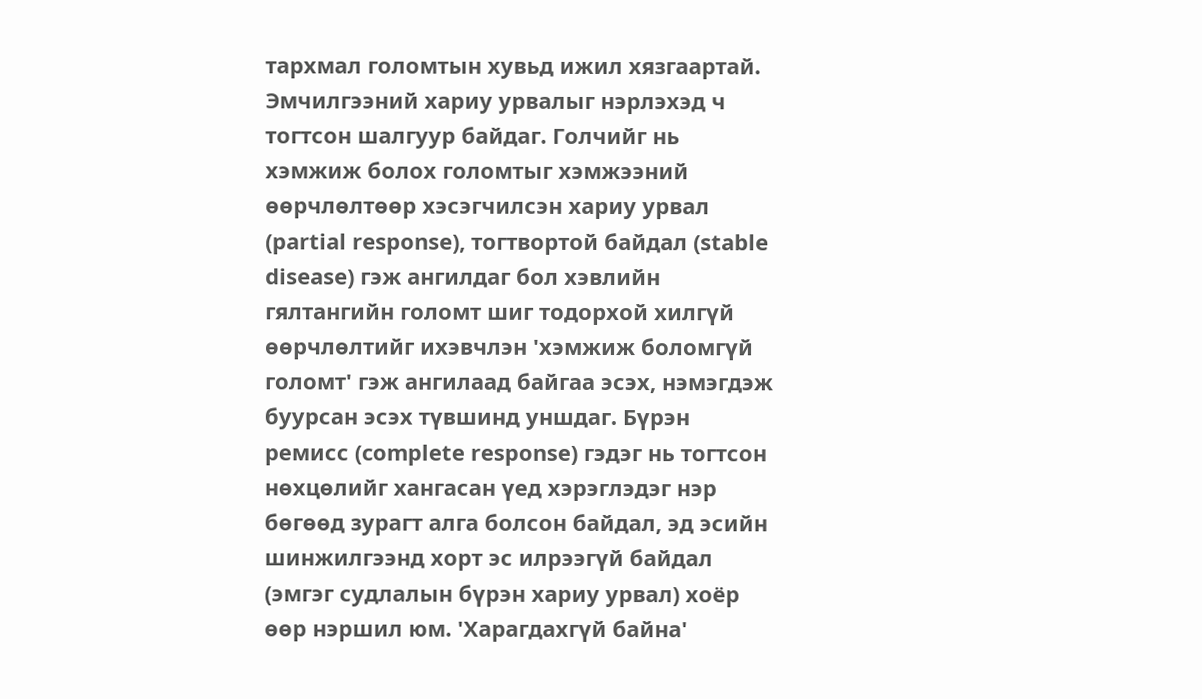тархмал голомтын хувьд ижил хязгаартай.
Эмчилгээний хариу урвалыг нэрлэхэд ч тогтсон шалгуур байдаг. Голчийг нь хэмжиж болох голомтыг хэмжээний өөрчлөлтөөр хэсэгчилсэн хариу урвал (partial response), тогтвортой байдал (stable disease) гэж ангилдаг бол хэвлийн гялтангийн голомт шиг тодорхой хилгүй өөрчлөлтийг ихэвчлэн 'хэмжиж боломгүй голомт' гэж ангилаад байгаа эсэх, нэмэгдэж буурсан эсэх түвшинд уншдаг. Бүрэн ремисс (complete response) гэдэг нь тогтсон нөхцөлийг хангасан үед хэрэглэдэг нэр бөгөөд зурагт алга болсон байдал, эд эсийн шинжилгээнд хорт эс илрээгүй байдал (эмгэг судлалын бүрэн хариу урвал) хоёр өөр нэршил юм. 'Харагдахгүй байна'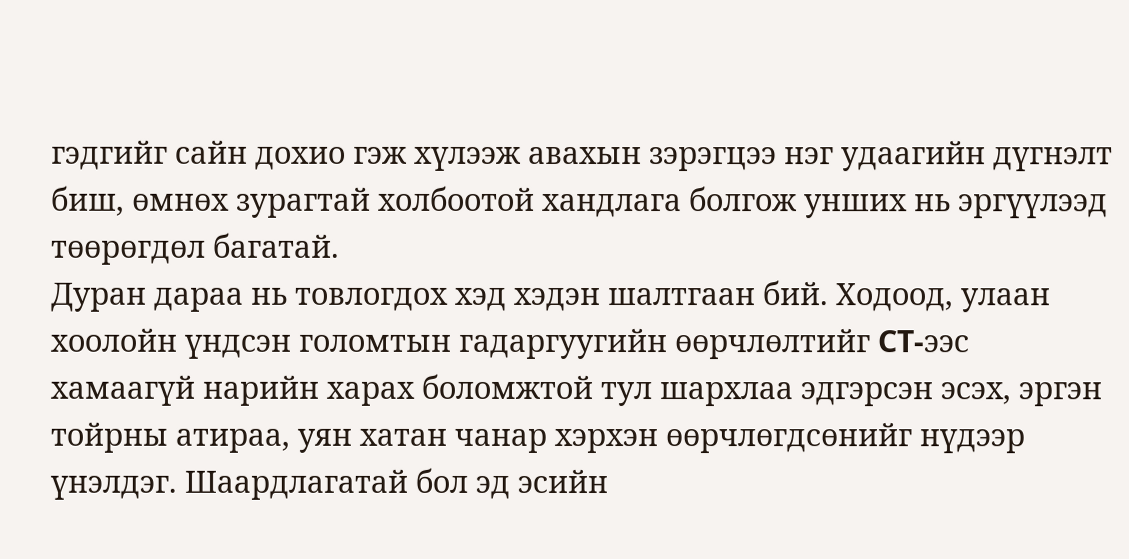гэдгийг сайн дохио гэж хүлээж авахын зэрэгцээ нэг удаагийн дүгнэлт биш, өмнөх зурагтай холбоотой хандлага болгож унших нь эргүүлээд төөрөгдөл багатай.
Дуран дараа нь товлогдох хэд хэдэн шалтгаан бий. Ходоод, улаан хоолойн үндсэн голомтын гадаргуугийн өөрчлөлтийг CT-ээс хамаагүй нарийн харах боломжтой тул шархлаа эдгэрсэн эсэх, эргэн тойрны атираа, уян хатан чанар хэрхэн өөрчлөгдсөнийг нүдээр үнэлдэг. Шаардлагатай бол эд эсийн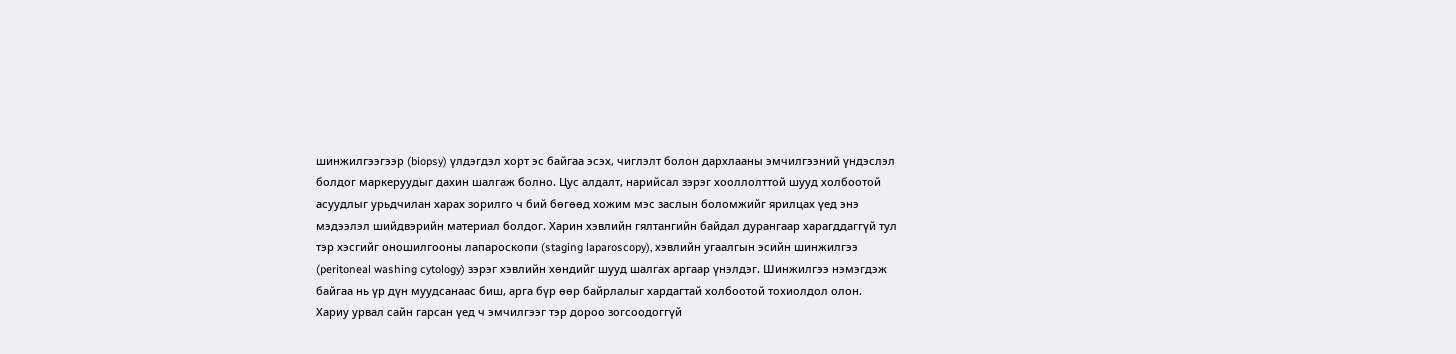шинжилгээгээр (biopsy) үлдэгдэл хорт эс байгаа эсэх, чиглэлт болон дархлааны эмчилгээний үндэслэл болдог маркеруудыг дахин шалгаж болно. Цус алдалт, нарийсал зэрэг хооллолттой шууд холбоотой асуудлыг урьдчилан харах зорилго ч бий бөгөөд хожим мэс заслын боломжийг ярилцах үед энэ мэдээлэл шийдвэрийн материал болдог. Харин хэвлийн гялтангийн байдал дурангаар харагддаггүй тул тэр хэсгийг оношилгооны лапароскопи (staging laparoscopy), хэвлийн угаалгын эсийн шинжилгээ (peritoneal washing cytology) зэрэг хэвлийн хөндийг шууд шалгах аргаар үнэлдэг. Шинжилгээ нэмэгдэж байгаа нь үр дүн муудсанаас биш, арга бүр өөр байрлалыг хардагтай холбоотой тохиолдол олон.
Хариу урвал сайн гарсан үед ч эмчилгээг тэр дороо зогсоодоггүй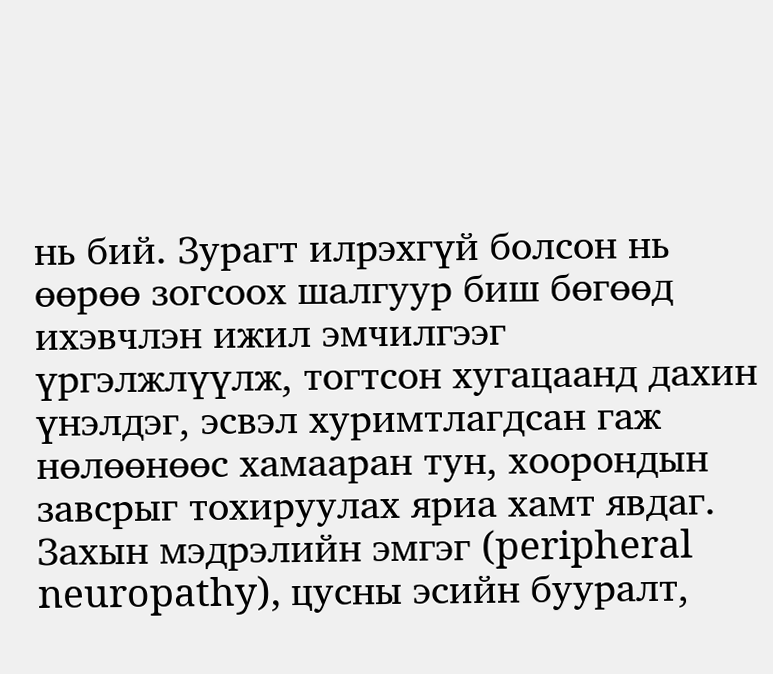нь бий. Зурагт илрэхгүй болсон нь өөрөө зогсоох шалгуур биш бөгөөд ихэвчлэн ижил эмчилгээг үргэлжлүүлж, тогтсон хугацаанд дахин үнэлдэг, эсвэл хуримтлагдсан гаж нөлөөнөөс хамааран тун, хоорондын завсрыг тохируулах яриа хамт явдаг. Захын мэдрэлийн эмгэг (peripheral neuropathy), цусны эсийн бууралт,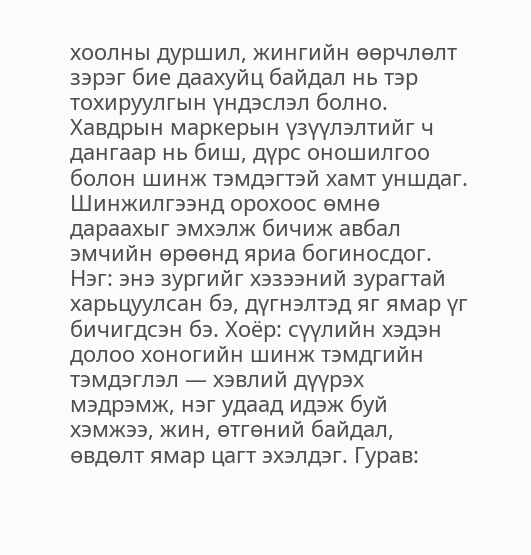хоолны дуршил, жингийн өөрчлөлт зэрэг бие даахуйц байдал нь тэр тохируулгын үндэслэл болно. Хавдрын маркерын үзүүлэлтийг ч дангаар нь биш, дүрс оношилгоо болон шинж тэмдэгтэй хамт уншдаг.
Шинжилгээнд орохоос өмнө дараахыг эмхэлж бичиж авбал эмчийн өрөөнд яриа богиносдог. Нэг: энэ зургийг хэзээний зурагтай харьцуулсан бэ, дүгнэлтэд яг ямар үг бичигдсэн бэ. Хоёр: сүүлийн хэдэн долоо хоногийн шинж тэмдгийн тэмдэглэл — хэвлий дүүрэх мэдрэмж, нэг удаад идэж буй хэмжээ, жин, өтгөний байдал, өвдөлт ямар цагт эхэлдэг. Гурав: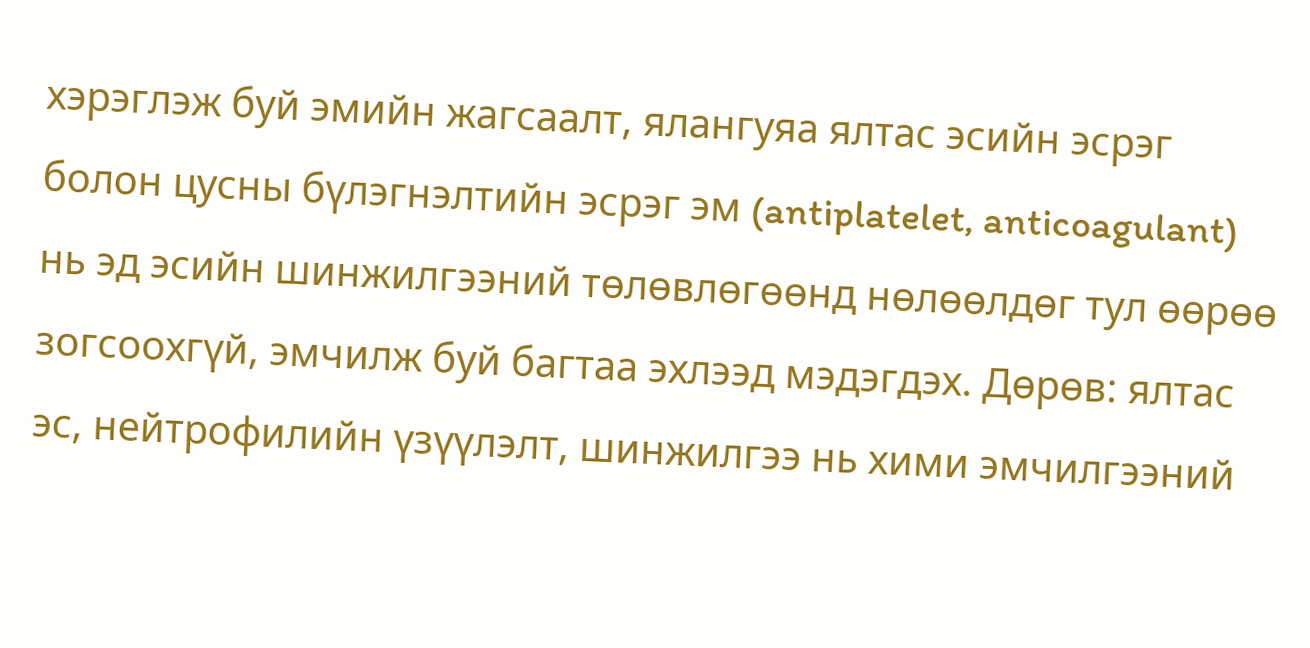хэрэглэж буй эмийн жагсаалт, ялангуяа ялтас эсийн эсрэг болон цусны бүлэгнэлтийн эсрэг эм (antiplatelet, anticoagulant) нь эд эсийн шинжилгээний төлөвлөгөөнд нөлөөлдөг тул өөрөө зогсоохгүй, эмчилж буй багтаа эхлээд мэдэгдэх. Дөрөв: ялтас эс, нейтрофилийн үзүүлэлт, шинжилгээ нь хими эмчилгээний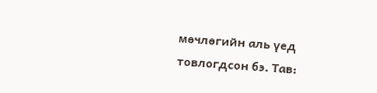мөчлөгийн аль үед товлогдсон бэ. Тав: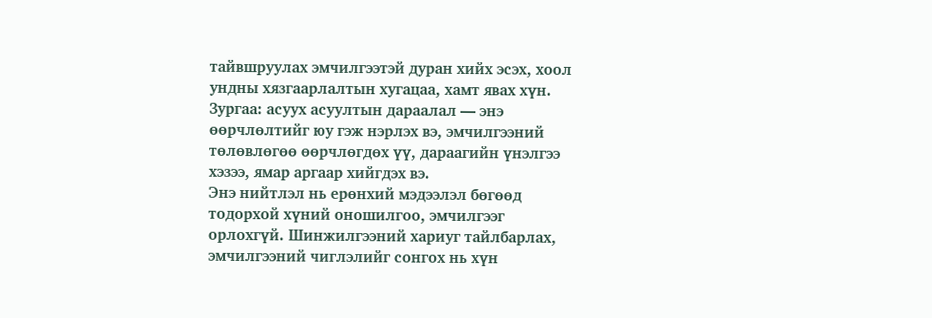тайвшруулах эмчилгээтэй дуран хийх эсэх, хоол ундны хязгаарлалтын хугацаа, хамт явах хүн. Зургаа: асуух асуултын дараалал — энэ өөрчлөлтийг юу гэж нэрлэх вэ, эмчилгээний төлөвлөгөө өөрчлөгдөх үү, дараагийн үнэлгээ хэзээ, ямар аргаар хийгдэх вэ.
Энэ нийтлэл нь ерөнхий мэдээлэл бөгөөд тодорхой хүний оношилгоо, эмчилгээг орлохгүй. Шинжилгээний хариуг тайлбарлах, эмчилгээний чиглэлийг сонгох нь хүн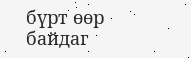бүрт өөр байдаг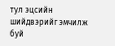тул эцсийн шийдвэрийг эмчилж буй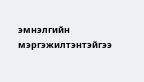эмнэлгийн мэргэжилтэнтэйгээ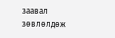заавал зөвлөлдөж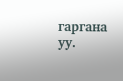гаргана уу.